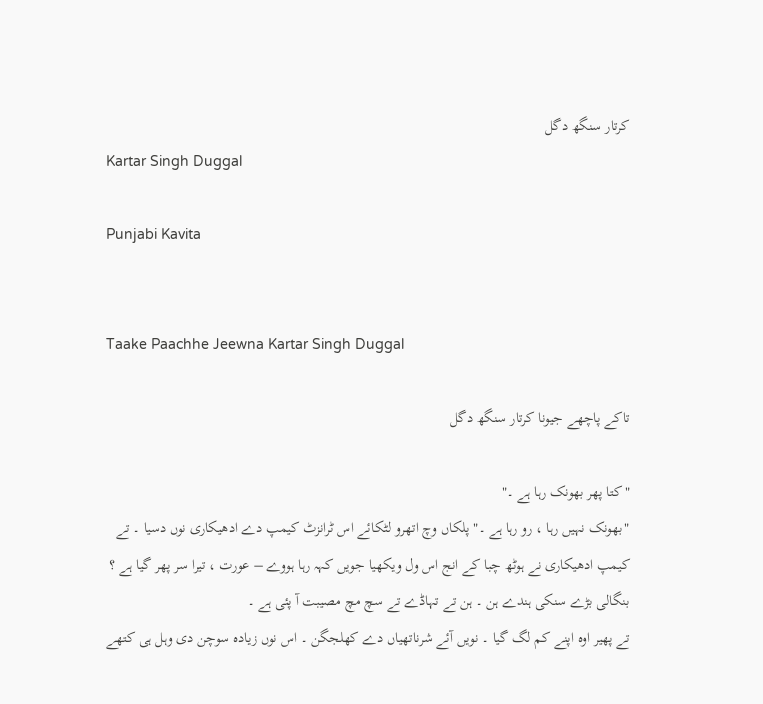کرتار سنگھ دگل
Kartar Singh Duggal

Punjabi Kavita


Taake Paachhe Jeewna Kartar Singh Duggal

تاکے پاچھے جیونا کرتار سنگھ دگل

"کتا پھر بھونک رہا ہے ۔"
"بھونک نہیں رہا ، رو رہا ہے ۔" پلکاں وچ اتھرو لٹکائے اس ٹرانزٹ کیمپ دے ادھیکاری نوں دسیا ۔ تے کیمپ ادھیکاری نے ہوٹھ چبا کے انج اس ول ویکھیا جویں کہہ رہا ہووے – عورت ، تیرا سر پھر گیا ہے ؟ بنگالی بڑے سنکی ہندے ہن ۔ ہن تے تہاڈے تے سچ مچ مصیبت آ پئی ہے ۔
تے پھیر اوہ اپنے کم لگ گیا ۔ نویں آئے شرناتھیاں دے کھلجگن ۔ اس نوں زیادہ سوچن دی وہل ہی کتھے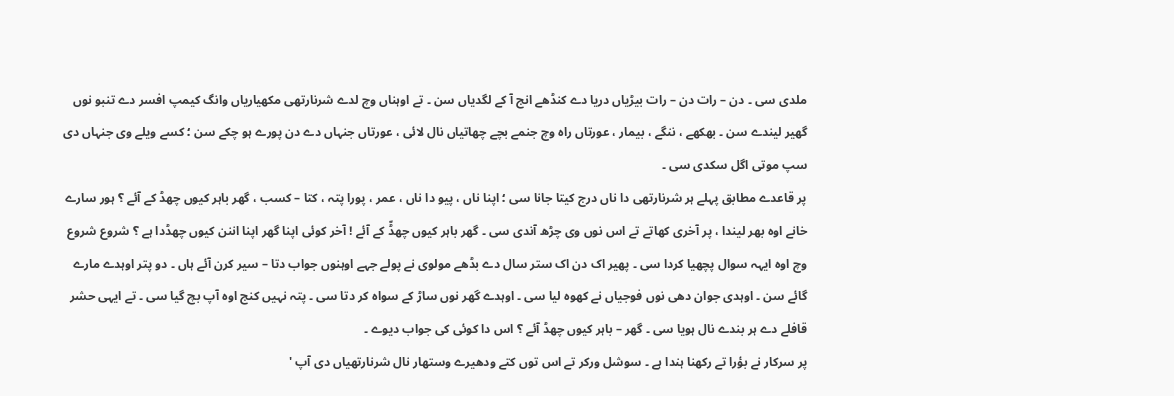ملدی سی ۔ دن – رات دن – رات بیڑیاں دریا دے کنڈھے انج آ کے لگدیاں سن ۔ تے اوہناں وچ لدے شرنارتھی مکھیاریاں وانگ کیمپ افسر دے تنبو نوں گھیر لیندے سن ۔ بھکھے ، ننگے ، بیمار ، عورتاں راہ وچ جنمے بچے چھاتیاں نال لائی ، عورتاں جنہاں دے دن پورے ہو چکے سن ؛ کسے ویلے وی جنہاں دی سپ موتی اگل سکدی سی ۔
پر قاعدے مطابق پہلے ہر شرنارتھی دا ناں درج کیتا جانا سی ؛ اپنا ناں ، پیو دا ناں ، عمر ، پورا پتہ ، کتا – کسب ، گھر باہر کیوں چھڈ کے آئے ؟ ہور سارے خانے اوہ بھر لیندا ، پر آخری کھاتے تے اس نوں وی چڑھ آندی سی ۔ گھر باہر کیوں چھڈّ کے آئے ! آخر کوئی اپنا گھر اپنا اننن کیوں چھڈدا ہے ؟ شروع شروع وچ اوہ ایہہ سوال پچھیا کردا سی ۔ پھیر اک دن اک ستر سال دے بڈھے مولوی نے پولے جہے اوہنوں جواب دتا – سیر کرن آئے ہاں ۔ دو پتر اوہدے مارے گائے سن ۔ اوہدی جوان دھی نوں فوجیاں نے کھوہ لیا سی ۔ اوہدے گھر نوں ساڑ کے سواہ کر دتا سی ۔ پتہ نہیں کنج اوہ آپ بچ گیا سی ۔ تے ایہی حشر قافلے دے ہر بندے نال ہویا سی ۔ گھر – باہر کیوں چھڈ آئے ؟ اس دا کوئی کی جواب دیوے ۔
پر سرکار نے بؤرا تے رکھنا ہندا ہے ۔ سوشل ورکر تے اس توں کتے ودھیرے وستھار نال شرنارتھیاں دی آپ '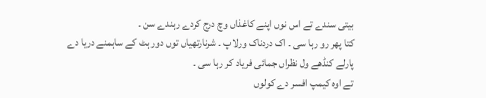بیتی سندے تے اس نوں اپنے کاغذاں وچ درج کردے رہندے سن ۔
کتا پھر رو رہا سی ۔ اک دردناک ورلاپ ۔ شرنارتھیاں توں دور ہٹ کے ساہمنے دریا دے پارلے کنڈھے ول نظراں جمائی فریاد کر رہا سی ۔
تے اوہ کیمپ افسر دے کولوں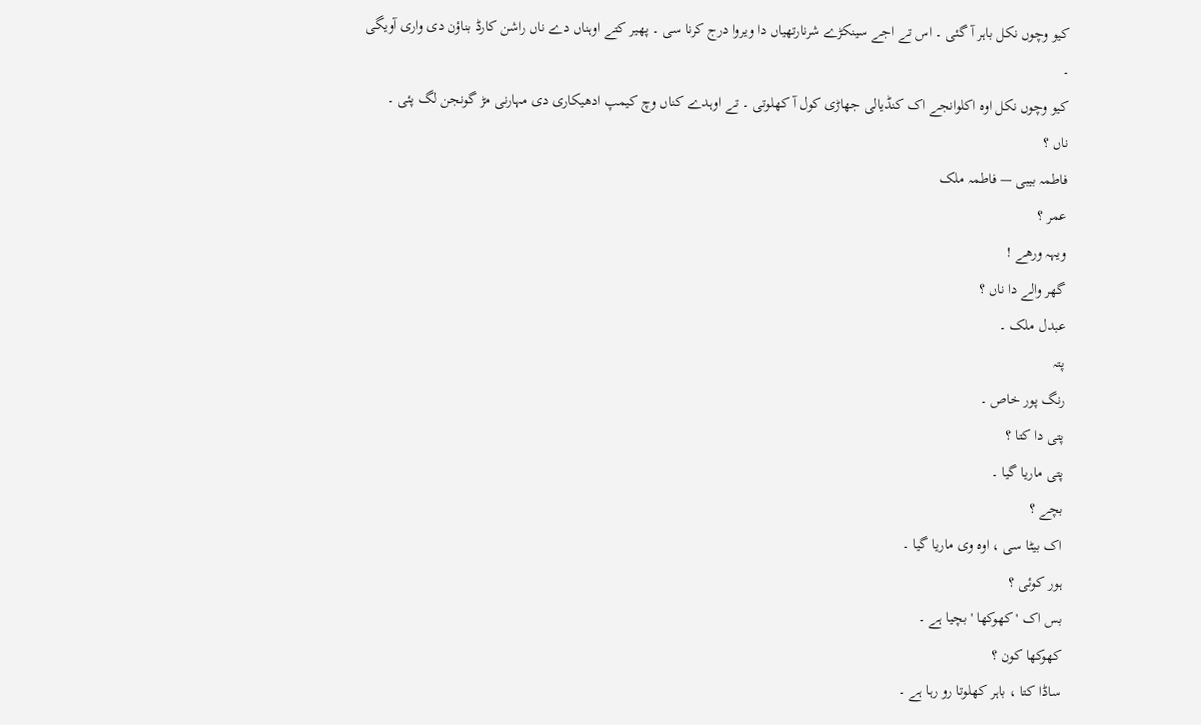کیو وچوں نکل باہر آ گئی ۔ اس تے اجے سینکڑے شرنارتھیاں دا ویروا درج کرنا سی ۔ پھیر کتے اوہناں دے ناں راشن کارڈ بناؤن دی واری آویگی ۔
کیو وچوں نکل اوہ اکلوانجے اک کنڈیالی جھاڑی کول آ کھلوتی ۔ تے اوہدے کناں وچ کیمپ ادھیکاری دی مہارنی مڑ گونجن لگ پئی ۔
ناں ؟
فاطمہ بیبی — فاطمہ ملک
عمر ؟
ویہہ ورھے !
گھر والے دا ناں ؟
عبدل ملک ۔
پتہ
رنگ پور خاص ۔
پتی دا کتا ؟
پتی ماریا گیا ۔
بچے ؟
اک بیٹا سی ، اوہ وی ماریا گیا ۔
ہور کوئی ؟
بس اک ' کھوکھا ' بچیا ہے ۔
کھوکھا کون ؟
ساڈا کتا ، باہر کھلوتا رو رہا ہے ۔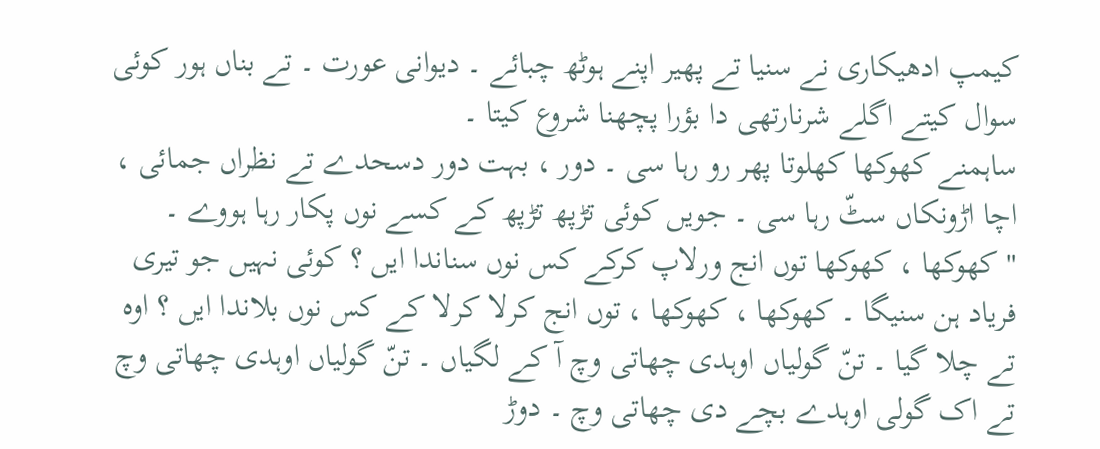کیمپ ادھیکاری نے سنیا تے پھیر اپنے ہوٹھ چبائے ۔ دیوانی عورت ۔ تے بناں ہور کوئی سوال کیتے اگلے شرنارتھی دا بؤرا پچھنا شروع کیتا ۔
ساہمنے کھوکھا کھلوتا پھر رو رہا سی ۔ دور ، بہت دور دسحدے تے نظراں جمائی ، اچا اڑونکاں سٹّ رہا سی ۔ جویں کوئی تڑپھ تڑپھ کے کسے نوں پکار رہا ہووے ۔
"کھوکھا ، کھوکھا توں انج ورلاپ کرکے کس نوں سناندا ایں ؟ کوئی نہیں جو تیری فریاد ہن سنیگا ۔ کھوکھا ، کھوکھا ، توں انج کرلا کرلا کے کس نوں بلاندا ایں ؟ اوہ تے چلا گیا ۔ تنّ گولیاں اوہدی چھاتی وچ آ کے لگیاں ۔ تنّ گولیاں اوہدی چھاتی وچ تے اک گولی اوہدے بچے دی چھاتی وچ ۔ دوڑ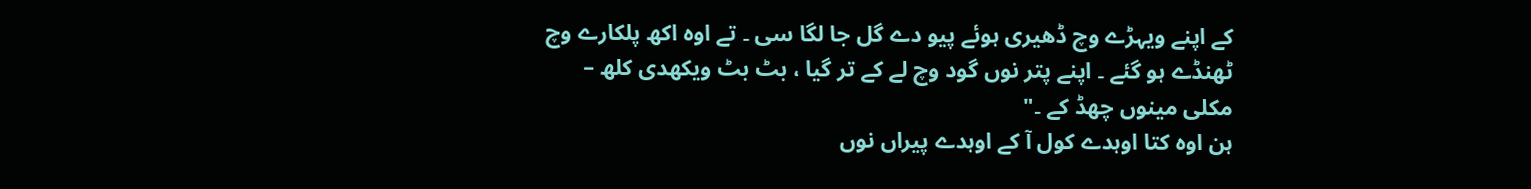کے اپنے ویہڑے وچ ڈھیری ہوئے پیو دے گل جا لگا سی ۔ تے اوہ اکھ پلکارے وچ ٹھنڈے ہو گئے ۔ اپنے پتر نوں گود وچ لے کے تر گیا ، بٹ بٹ ویکھدی کلھ – مکلی مینوں چھڈ کے ۔"
ہن اوہ کتا اوہدے کول آ کے اوہدے پیراں نوں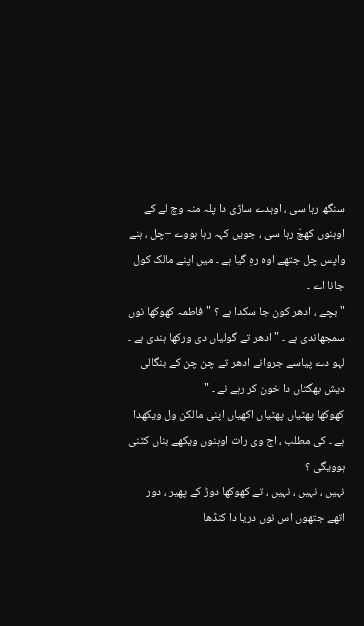سنگھ رہا سی ، اوہدے ساڑی دا پلہ منہ وچ لے کے اوہنوں کھچّ رہا سی ، جویں کہہ رہا ہووے –چل ، ہنے واپس چل جتھے اوہ رہِ گیا ہے ۔ میں اپنے مالک کول جانا اے ۔
"بچے ، ادھر کون جا سکدا ہے ؟ " فاطمہ کھوکھا نوں سمجھاندی ہے ۔ " ادھر تے گولیاں دی ورکھا ہندی ہے ۔ لہو دے پیاسے جروانے ادھر تے چن چن کے بنگالی دیش بھگتاں دا خون کر رہے نے ۔ "
کھوکھا پھٹیاں پھٹیاں اکھیاں اپنی مالکن ول ویکھدا ہے ۔ کی مطلب ، اج وی رات اوہنوں ویکھے بناں کٹنی ہوویگی ؟
نہیں ، نہیں ، نہیں ، تے کھوکھا دوڑ کے پھیر ، دور اتھے جتھوں اس نوں دریا دا کنڈھا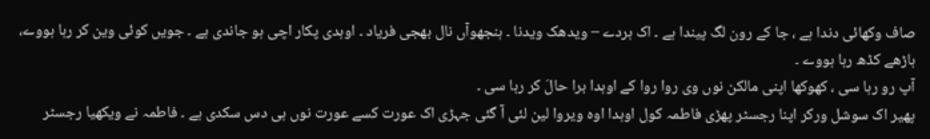صاف وکھائی دندا ہے ، جا کے رون لگ پیندا ہے ۔ اک ہردے – ویدھک ویدنا ۔ ہنجھوآں نال بھجی فریاد ۔ اوہدی پکار اچی ہو جاندی ہے ۔ جویں کوئی وین کر رہا ہووے، ہاڑھے کڈھ رہا ہووے ۔
آپ رو رہا سی ، کھوکھا اپنی مالکن نوں وی روا روا کے اوہدا برا حالَ کر رہا سی ۔
پھیر اک سوشل ورکر اپنا رجسٹر پھڑی فاطمہ کول اوہدا اوہ ویروا لین لئی آ گئی جہڑی اک عورت کسے عورت نوں ہی دس سکدی ہے ۔ فاطمہ نے ویکھیا رجسٹر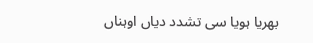بھریا ہویا سی تشدد دیاں اوہناں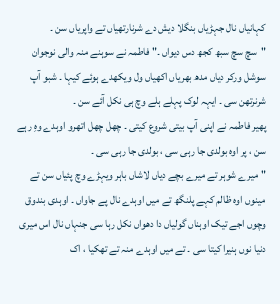کہانیاں نال جہڑیاں بنگلا دیش دے شرنارتھیاں تے واپریاں سن ۔
"سچ سچ سبھ کجھ دس دیواں ۔" فاطمہ نے سوہنے منہ والی نوجوان سوشل ورکر دیاں مدھ بھریاں اکھیاں ول ویکھدے ہوئے کیہا ۔ شبو آپ شرنرتھن سی ۔ ایہہ لوک پہلے ہلے وچ ہی نکل آئے سن ۔
پھیر فاطمہ نے اپنی آپ بیتی شروع کیتی ۔ چھل چھل اتھرو اوہدے وہِ رہے سن ، پر اوہ بولدی جا رہی سی ، بولدی جا رہی سی ۔
"میرے شوہر تے میرے بچے دیاں لاشاں باہر ویہڑے وچ پئیاں سن تے مینوں اوہ ظالم کہے پلنگھ تے میں اوہدے نال پے جاواں ۔ اوہدی بندوق وچوں اجے تیک اوہناں گولیاں دا دھواں نکل رہا سی جنہاں نال اس میری دنیا نوں ہنیرا کیتا سی ۔ تے میں اوہدے منہ تے تھکیا ، اک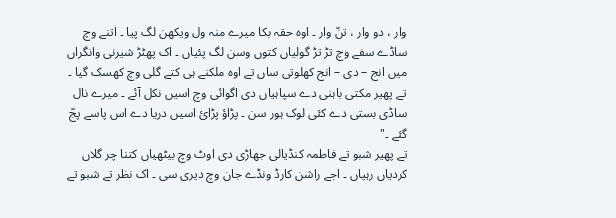وار ، دو وار ، تنّ وار ۔ اوہ حقہ بکا میرے منہ ول ویکھن لگ پیا ۔ اتنے وچ ساڈے سفے وچ تڑ تڑ گولیاں کتوں وسن لگ پئیاں ۔ اک پھٹڑ شیرنی وانگراں میں انج – دی – انج کھلوتی ساں تے اوہ ملکنے ہی کتے گلی وچ کھسک گیا ۔ تے پھیر مکتی باہنی دے سپاہیاں دی اگوائی وچ اسیں نکل آئے ۔ میرے نال ساڈی بستی دے کئی لوک ہور سن ۔ پڑاؤ پڑائ اسیں دریا دے اس پاسے پجّ گئے ۔"
تے پھیر شبو تے فاطمہ کنڈیالی جھاڑی دی اوٹ وچ بیٹھیاں کتنا چر گلاں کردیاں رہیاں ۔ اجے راشن کارڈ ونڈے جان وچ دیری سی ۔ اک نظر تے شبو تے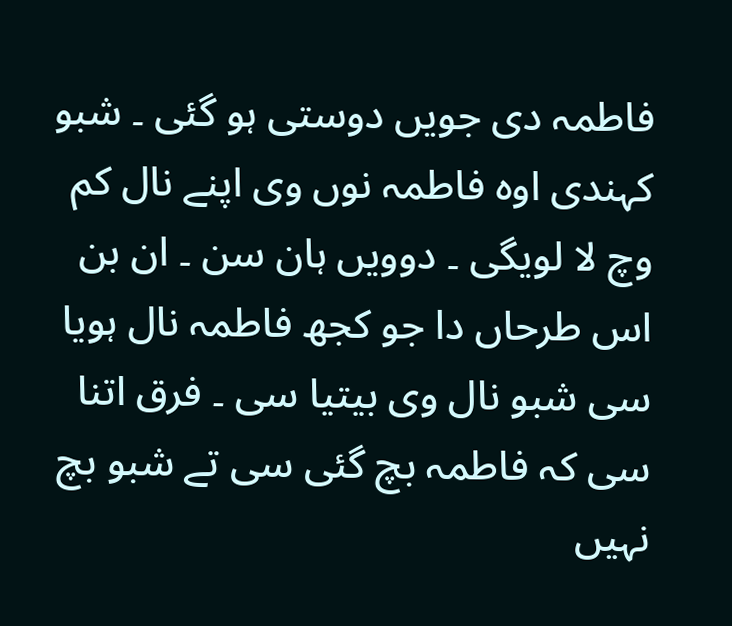فاطمہ دی جویں دوستی ہو گئی ۔ شبو کہندی اوہ فاطمہ نوں وی اپنے نال کم وچ لا لویگی ۔ دوویں ہان سن ۔ ان بن اس طرحاں دا جو کجھ فاطمہ نال ہویا سی شبو نال وی بیتیا سی ۔ فرق اتنا سی کہ فاطمہ بچ گئی سی تے شبو بچ نہیں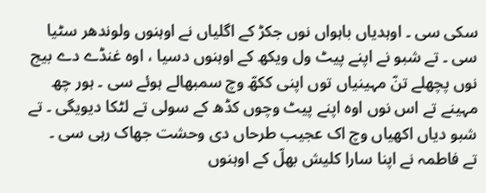سکی سی ۔ اوہدیاں باہواں نوں جکڑ کے اگلیاں نے اوہنوں ولوندھر سٹیا سی ۔ تے شبو نے اپنے پیٹ ول ویکھ کے اوہنوں دسیا ، اوہ غنڈے دے بیج نوں پچھلے تنّ مہینیاں توں اپنی ککھّ وچ سمبھالے ہوئے سی ۔ ہور چھ مہینے تے اس نوں اوہ اپنے پیٹ وچوں کڈھ کے سولی تے لٹکا دیویگی ۔ تے شبو دیاں اکھیاں وچ اک عجیب طرحاں دی وحشت جھاک رہی سی ۔
تے فاطمہ نے اپنا سارا کلیش بھلّ کے اوہنوں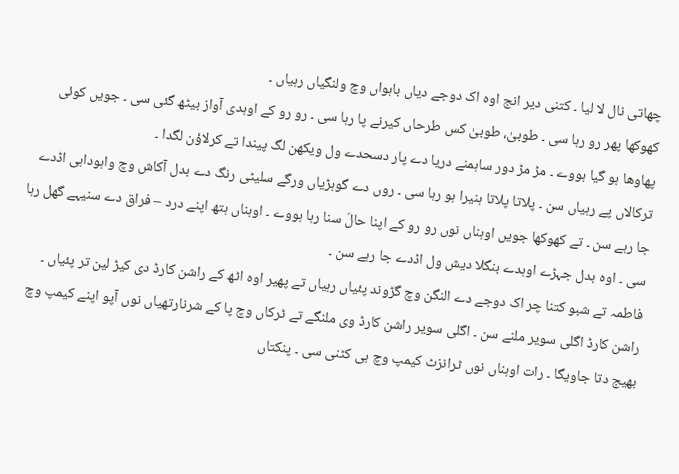چھاتی نال لا لیا ۔ کتنی دیر انج اوہ اک دوجے دیاں باہواں وچ ولنگیاں رہیاں ۔
کھوکھا پھر رو رہا سی ۔ طوبیٰ، طوبیٰ کس طرحاں کیرنے پا رہا سی ۔ رو رو کے اوہدی آواز بیٹھ گئی سی ۔ جویں کوئی پھاوھا ہو گیا ہووے ۔ مڑ مڑ دور ساہمنے دریا دے پار دسحدے ول ویکھن لگ پیندا تے کرلاؤن لگدا ۔
ترکالاں پے رہیاں سن ۔ پلاتا پلاتا ہنیرا ہو رہا سی ۔ روں دے گوہڑیاں ورگے سلیٹی رنگ دے بدل آکاش وچ واہوداہی اڈدے جا رہے سن ۔ تے کھوکھا جویں اوہناں نوں رو رو کے اپنا حالَ سنا رہا ہووے ۔ اوہناں ہتھ اپنے درد – فراق دے سنیہے گھل رہا سی ۔ اوہ بدل جہڑے اوہدے بنگلا دیش ول اڈدے جا رہے سن ۔
فاطمہ تے شبو کتنا چر اک دوجے دے النگن وچ گڑوند پئیاں رہیاں تے پھیر اوہ اٹھ کے راشن کارڈ دی کیڑ لین تر پئیاں ۔ راشن کارڈ اگلی سویر ملنے سن ۔ اگلی سویر راشن کارڈ وی ملنگے تے ٹرکاں وچ پا کے شرنارتھیاں نوں آپو اپنے کیمپ وچ بھیج دتا جاویگا ۔ رات اوہناں نوں ٹرانزٹ کیمپ وچ ہی کٹنی سی ۔ پنکتاں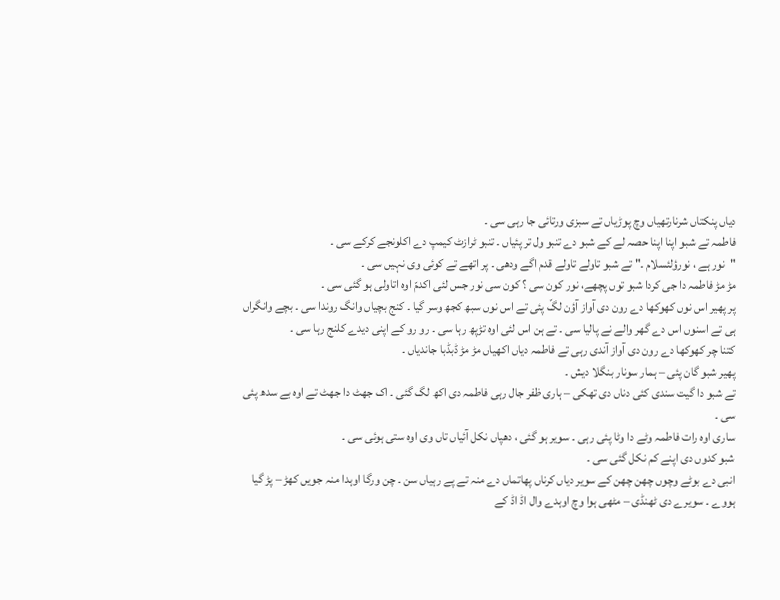دیاں پنکتاں شرنارتھیاں وچ پوڑیاں تے سبزی ورتائی جا رہی سی ۔
فاطمہ تے شبو اپنا اپنا حصہ لے کے شبو دے تنبو ول تر پئیاں ۔ تنبو ٹرازٹ کیمپ دے اکلونجے کرکے سی ۔
"نور ہے ، نورؤلئسلام ۔" تے شبو تاولے تاولے قدم اگے ودھی ۔ پر اتھے تے کوئی وی نہیں سی ۔
مڑ مڑ فاطمہ دا جی کردا شبو توں پچھے، نور کون سی ؟ کون سی نور جس لئی اکدمّ اوہ اتاولی ہو گئی سی ۔
پر پھیر اس نوں کھوکھا دے رون دی آواز آؤن لگّ پئی تے اس نوں سبھ کجھ وسر گیا ۔ کنج بچیاں وانگ روندا سی ۔ بچے وانگراں ہی تے اسنوں اس دے گھر والے نے پالیا سی ۔ تے ہن اس لئی اوہ تڑپھ رہا سی ۔ رو رو کے اپنی دیدے کلنج رہا سی ۔
کتنا چر کھوکھا دے رون دی آواز آندی رہی تے فاطمہ دیاں اکھیاں مڑ مڑ ڈبڈبا جاندیاں ۔
پھیر شبو گان پئی – ہمار سونار بنگلا دیش ۔
تے شبو دا گیت سندی کئی دناں دی تھکی – ہاری ظفر جال رہی فاطمہ دی اکھ لگ گئی ۔ اک جھٹ دا جھٹ تے اوہ بے سدھ پئی سی ۔
ساری اوہ رات فاطمہ وٹے دا وٹا پئی رہی ۔ سویر ہو گئی ، دھپاں نکل آئیاں تاں وی اوہ ستی ہوئی سی ۔
شبو کدوں دی اپنے کم نکل گئی سی ۔
انبی دے بوٹے وچوں چھن چھن کے سویر دیاں کرناں پھاتماں دے منہ تے پے رہیاں سن ۔ چن ورگا اوہدا منہ جویں کھڑ – پڑ گیا ہووے ۔ سویرے دی ٹھنڈی – مٹھی ہوا وچ اوہدے وال اڈ اڈ کے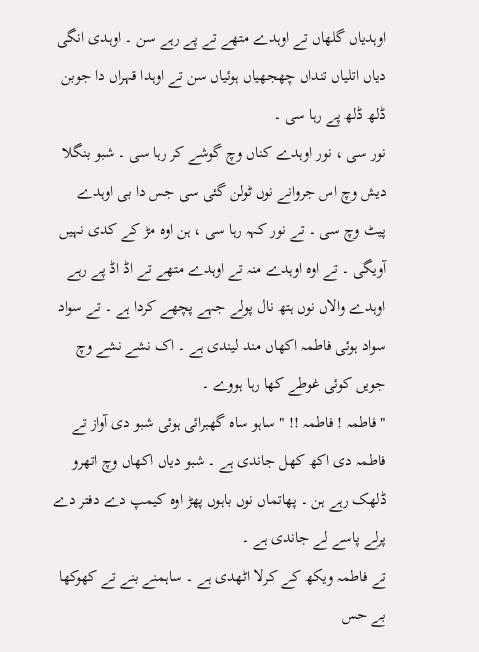اوہدیاں گلھاں تے اوہدے متھے تے پے رہے سن ۔ اوہدی انگی دیاں اتلیاں تنداں چھجھیاں ہوئیاں سن تے اوہدا قہراں دا جوبن ڈلھ ڈلھ پے رہا سی ۔
نور سی ، نور اوہدے کناں وچ گوشے کر رہا سی ۔ شبو بنگلا دیش وچ اس جروانے نوں ٹولن گئی سی جس دا بی اوہدے پیٹ وچ سی ۔ تے نور کہہ رہا سی ، ہن اوہ مڑ کے کدی نہیں آویگی ۔ تے اوہ اوہدے منہ تے اوہدے متھے تے اڈ اڈ پے رہے اوہدے والاں نوں ہتھ نال پولے جہے پچھے کردا ہے ۔ تے سواد سواد ہوئی فاطمہ اکھاں مند لیندی ہے ۔ اک نشے نشے وچ جویں کوئی غوطے کھا رہا ہووے ۔
"فاطمہ ! فاطمہ !! " ساہو ساہ گھبرائی ہوئی شبو دی آواز تے فاطمہ دی اکھ کھل جاندی ہے ۔ شبو دیاں اکھاں وچ اتھرو ڈلھک رہے ہن ۔ پھاتماں نوں باہوں پھڑ اوہ کیمپ دے دفتر دے پرلے پاسے لے جاندی ہے ۔
تے فاطمہ ویکھ کے کرلا اٹھدی ہے ۔ ساہمنے بنے تے کھوکھا بے حس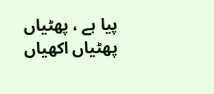پیا ہے ، پھٹیاں پھٹیاں اکھیاں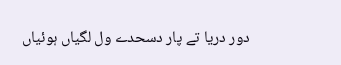دور دریا تے پار دسحدے ول لگیاں ہوئیاں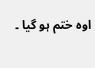اوہ ختم ہو گیا ۔